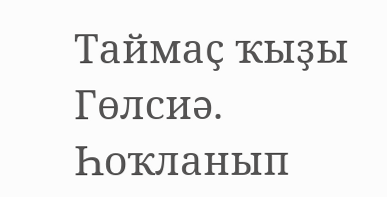Таймаҫ ҡыҙы Гөлсиә. Һоҡланып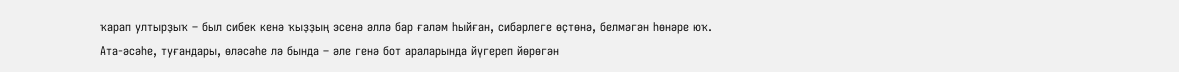ҡарап ултырҙыҡ – был сибек кенә ҡыҙҙың эсенә әллә бар ғаләм һыйған, сибәрлеге өҫтөнә, белмәгән һөнәре юҡ. Ата-әсәһе, туғандары, өләсәһе лә бында – әле генә бот араларында йүгереп йөрөгән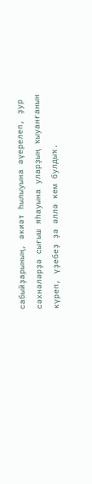сабыйҙарының, әкиәт һылыуына әүерелеп, ҙур сәхнәләрҙә сығыш яһауына уларҙың ҡыуанғанын күреп, үҙебеҙ ҙә әллә кем булдыҡ.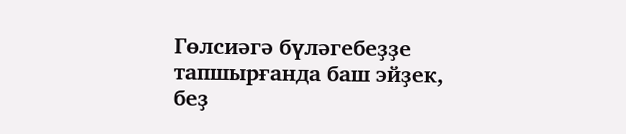Гөлсиәгә бүләгебеҙҙе тапшырғанда баш эйҙек, беҙ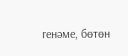генәме, бөтөн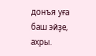донъя уға баш эйҙе, ахры.